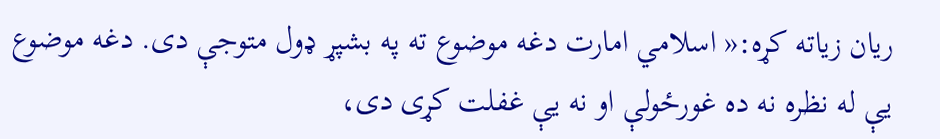ريان زیاته کړه:« اسلامي امارت دغه موضوع ته په بشپړ ډول متوجې دی. دغه موضوع يې له نظره نه ده غورځولې او نه يې غفلت کړی دی،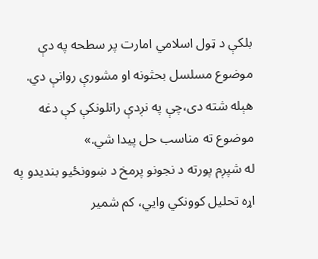بلکې د ټول اسلامي امارت پر سطحه په دې موضوع مسلسل بحثونه او مشورې روانې دي. هېله شته دی،چې په نږدې راتلونکې کې دغه موضوع ته مناسب حل پیدا شي.»
له شپږم پورته د نجونو پرمخ د ښوونځيو بنديدو په اړه تحليل کوونکي وايي، کم شمیر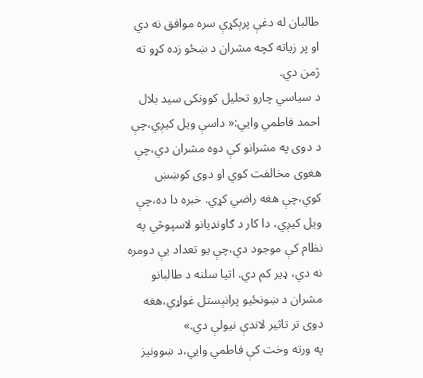طالبان له دغې پرېکړې سره موافق نه دي او پر زیاته کچه مشران د ښځو زده کړو ته ژمن دي.
د سیاسي چارو تحلیل کوونکی سيد بلال احمد فاطمي وايي:« داسې ويل کيږي،چې د دوی په مشرانو کې دوه مشران دي،چې هغوی مخالفت کوي او دوی کوښښ کوي،چې هغه راضي کړي. خبره دا ده،چې ويل کيږي، دا کار د ګاونډیانو لاسپوڅي په نظام کې موجود دي،چې یو تعداد يې دومره نه دي، ډیر کم دي. اتيا سلنه د طالبانو مشران د ښونځيو پرانېستل غواړي،هغه دوی تر تاثير لاندې نيولې دي.»
په ورته وخت کې فاطمي وايي،د ښوونیز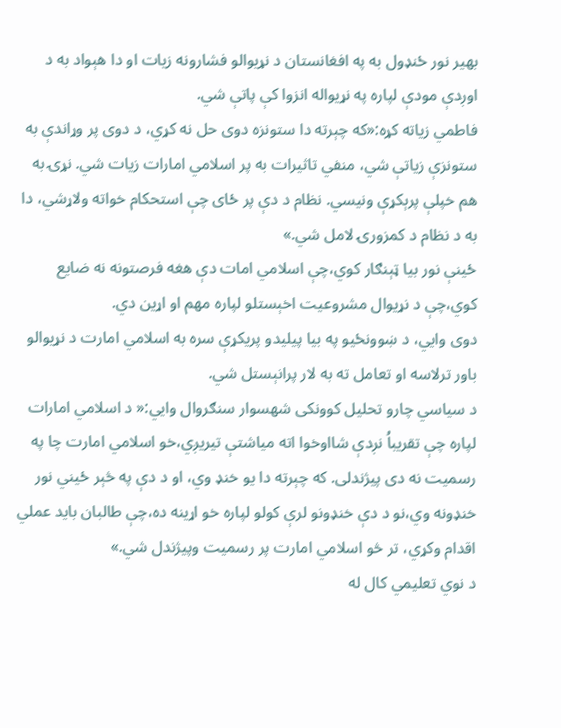بهیر نور ځنډول به په افغانستان د نړیوالو فشارونه زیات او دا هېواد به د اوږدې مودې لپاره په نړیواله انزوا کې پاتې شي.
فاطمي زیاته کړه:«که چېرته دا ستونزه دوی حل نه کړي، د دوی پر وړاندې به ستونزې زياتې شي، منفي تاثيرات به پر اسلامي امارات زيات شي. نړۍ به هم خپلې پرېکړې ونيسي. نظام د دې پر ځای چې استحکام خواته ولاړشي، دا به د نظام د کمزورۍ لامل شي.»
ځینې نور بیا ټېنګار کوي،چې اسلامي امات دې هغه فرصتونه نه ضایع کوي،چې د نړیوال مشروعیت اخېستلو لپاره مهم او اړین دي.
دوی وايي، د ښوونځيو په بیا پیلیدو پريکړې سره به اسلامي امارت د نړيوالو باور ترلاسه او تعامل ته به لار پرانېستل شي.
د سیاسي چارو تحلیل کوونکی شهسوار سنګروال وايي:« د اسلامي امارات لپاره چې تقريباُ نږدې شااوخوا اته مياشتې تيريږي،خو اسلامي امارت چا په رسميت نه دی پیژندلی. که چېرته دا يو خنډ وي، او د دې په څېر ځيني نور خنډونه وي،نو د دې خنډونو لرې کولو لپاره خو اړینه ده،چې طالبان بايد عملي اقدام وکړي، تر څو اسلامي امارت پر رسميت وپیژندل شي.»
د نوي تعلیمي کال له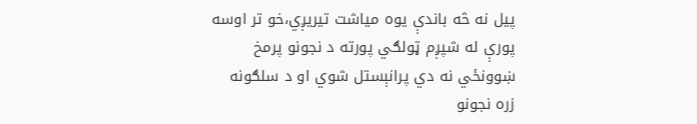پیل نه څه باندې یوه میاشت تیریږي،خو تر اوسه پورې له شپږم ټولګي پورته د نجونو پرمخ ښوونځي نه دي پرانېستل شوي او د سلګونه زره نجونو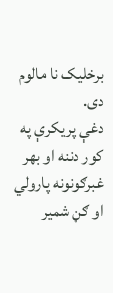برخلیک نا مالوم دی.
دغې پريکرې په کور دننه او بهر غبرګونونه پارولي او ګڼ شمير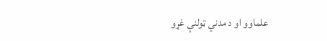علماوو او د مدني ټولنې غړو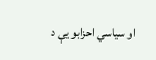او سیاسي احزابو یې د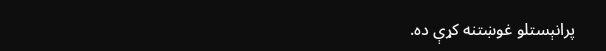پرانېستلو غوښتنه کړې ده.